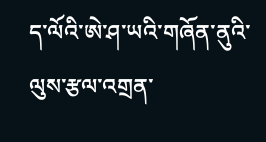ད་ལོའི་ཨེ་ཤ་ཡའི་གཞོན་ནུའི་ལུས་རྩལ་འགྲན་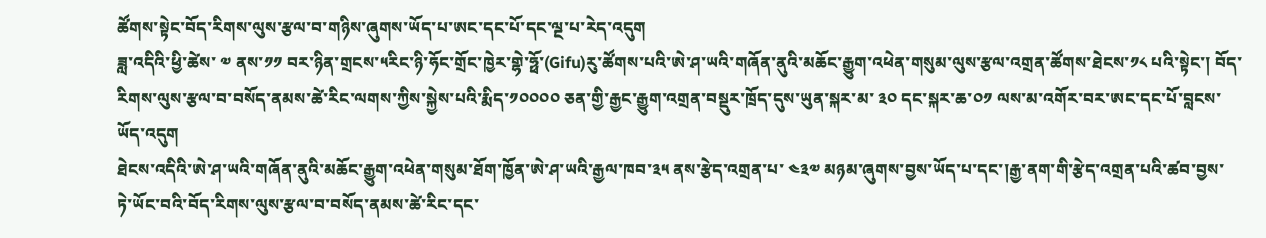ཚོགས་སྟེང་བོད་རིགས་ལུས་རྩལ་བ་གཉིས་ཞུགས་ཡོད་པ་ཨང་དང་པོ་དང་ལྔ་པ་རེད་འདུག
ཟླ་འདིའི་ཕྱི་ཚེས་ ༧ ནས་༡༡ བར་ཉིན་གྲངས་༥རིང་ཉི་ཧོང་གྲོང་ཁྱེར་གྷེ་ཧྥོ་(Gifu)རུ་ཚོགས་པའི་ཨེ་ཤ་ཡའི་གཞོན་ནུའི་མཆོང་རྒྱུག་འཕེན་གསུམ་ལུས་རྩལ་འགྲན་ཚོགས་ཐེངས་༡༨ པའི་སྟེང་། བོད་རིགས་ལུས་རྩལ་བ་བསོད་ནམས་ཚེ་རིང་ལགས་ཀྱིས་སྐྱེས་པའི་རྨིད་༡༠༠༠༠ ཅན་གྱི་རྒྱང་རྒྱུག་འགྲན་བསྡུར་ཁྲོད་དུས་ཡུན་སྐར་མ་ ༣༠ དང་སྐར་ཆ་༠༡ ལས་མ་འགོར་བར་ཨང་དང་པོ་བླངས་ཡོད་འདུག
ཐེངས་འདིའི་ཨེ་ཤ་ཡའི་གཞོན་ནུའི་མཆོང་རྒྱུག་འཕེན་གསུམ་ཐོག་ཁྱོན་ཨེ་ཤ་ཡའི་རྒྱལ་ཁབ་༣༥ ནས་རྩེད་འགྲན་པ་ ༤༣༧ མཉམ་ཞུགས་བྱས་ཡོད་པ་དང་།རྒྱ་ནག་གི་རྩེད་འགྲན་པའི་ཚབ་བྱས་ཏེ་ཡོང་བའི་བོད་རིགས་ལུས་རྩལ་བ་བསོད་ནམས་ཚེ་རིང་དང་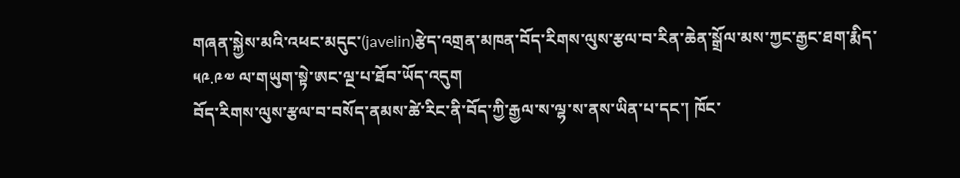གཞན་སྐྱེས་མའི་འཕང་མདུང་(javelin)རྩེད་འགྲན་མཁན་བོད་རིགས་ལུས་རྩལ་བ་རིན་ཆེན་སྒྲོལ་མས་ཀྱང་རྒྱང་ཐག་རྨིད་༥༩.༩༧ ལ་གཡུག་སྟེ་ཨང་ལྔ་པ་ཐོབ་ཡོད་འདུག
བོད་རིགས་ལུས་རྩལ་བ་བསོད་ནམས་ཚེ་རིང་ནི་བོད་ཀྱི་རྒྱལ་ས་ལྷ་ས་ནས་ཡིན་པ་དང་། ཁོང་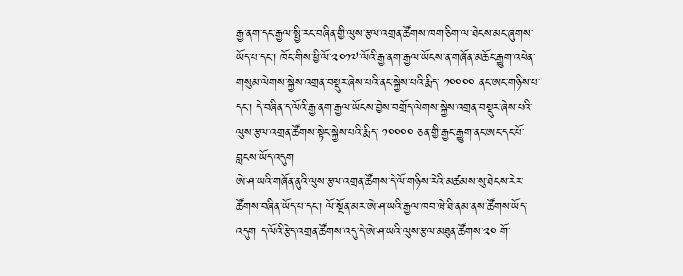རྒྱ་ནག་དང་རྒྱལ་སྤྱི་རང་བཞིན་གྱི་ལུས་རྩལ་འགྲན་ཚོགས་ཁག་ཅིག་ལ་ཐེངས་མང་ཞུགས་ཡོད་པ་དང་། ཁོང་གིས་ཕྱི་ལོ་༢༠༡༧་ལོའི་རྒྱ་ནག་རྒྱལ་ཡོངས་ན་གཞོན་མཆོང་རྒྱུག་འཕེན་གསུམ་ལེགས་སྐྱེས་འགྲན་བསྡུར་ཞེས་པའི་ནང་སྐྱེས་པའི་རྨིད་ ༡༠༠༠༠ ནང་ཨང་གཉིས་པ་དང་། དེ་བཞིན་ད་ལོའི་རྒྱ་ནག་རྒྱལ་ཡོངས་བྱེས་བགྲོད་ལེགས་སྐྱེས་འགྲན་བསྡུར་ཞེས་པའི་ལུས་རྩལ་འགྲན་ཚོགས་སྟེང་སྐྱེས་པའི་རྨིད་ ༡༠༠༠༠ ཅན་གྱི་རྒྱང་རྒྱུག་ནང་ཨང་དང་པོ་བླངས་ཡོད་འདུག
ཨེ་ཤ་ཡའི་གཞོན་ནུའི་ལུས་རྩལ་འགྲན་ཚོགས་དེ་ལོ་གཉིས་རེའི་མཚམས་སུ་ཐེངས་རེར་ཚོགས་བཞིན་ཡོད་པ་དང་། ལོ་སྔོན་མར་ཨེ་ཤ་ཡའི་རྒྱལ་ཁབ་ཝེ་ཐི་ནམ་ནས་ཚོགས་ཡོད་འདུག ད་ལོའི་རྩེད་འགྲན་ཚོགས་འདུ་དེ་ཨེ་ཤ་ཡའི་ལུས་རྩལ་མཐུན་ཚོགས་༢༠ གོ་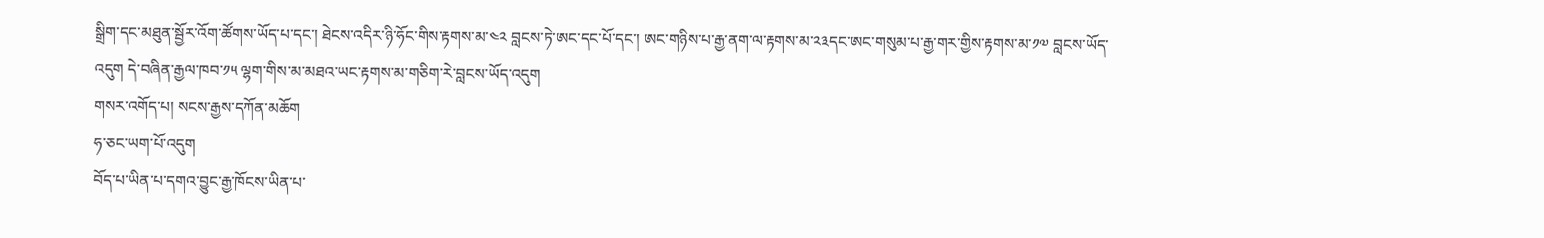སྒྲིག་དང་མཐུན་སྦྱོར་འོག་ཚོགས་ཡོད་པ་དང་། ཐེངས་འདིར་ཉི་ཧོང་གིས་རྟགས་མ་༤༢ བླངས་ཏེ་ཨང་དང་པོ་དང་། ཨང་གཉིས་པ་རྒྱ་ནག་ལ་རྟགས་མ་༢༣དང་ཨང་གསུམ་པ་རྒྱ་གར་གྱིས་རྟགས་མ་༡༧ བླངས་ཡོད་འདུག དེ་བཞིན་རྒྱལ་ཁབ་༡༥ ལྷག་གིས་མ་མཐའ་ཡང་རྟགས་མ་གཅིག་རེ་བླངས་ཡོད་འདུག
གསར་འགོད་པ། སངས་རྒྱས་དཀོན་མཆོག
ཧ་ཅང་ཡག་པོ་འདུག
བོད་པ་ཡིན་པ་དགའ་བྱུང་རྒྱ་ཁོངས་ཡིན་པ་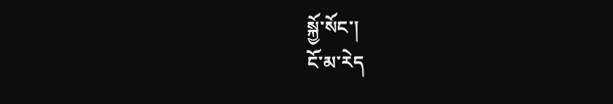སྐྱོ་སོང་།
ངོ་མ་རེད